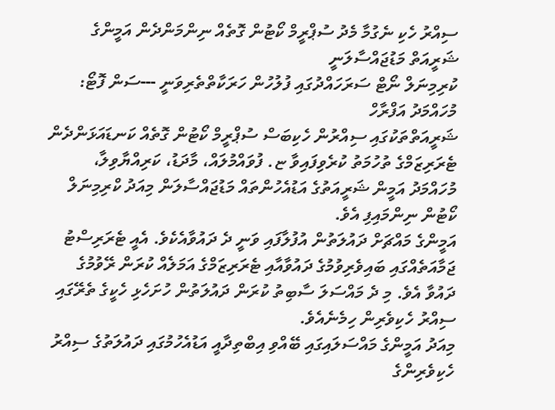ސިއްރު ހެކި ނެގުމާ މެދު ސުޕްރީމް ކޯޓުން ގޮތެއް ނިންމަންދެން އަމީންގެ ޝަރީއަތް މަޑުޖައްސާލަނީ
ކުރިމިނަލް ނޯޓް ސަރަހައްދުގައި ފުލުހުން ހަރަކާތްތެރިވަނީ ---ސަން ފޮޓޯ: މުހައްމަދު އަފްރާހް
ޝަރީއަތްތަކުގައި ސިއްރުން ހެކިބަސް ސުޕްރީމް ކޯޓުން ގޮތެއް ކަނޑައަޅަންދެން ޓެރަރިޒަމްގެ ތުހުމަތު ކުރެވިފައިވާ ޏ. ފުވައްމުލައް، މާދަޑު، ކަރިއްޔާވިލާ، މުހައްމަދު އަމީން ޝަރީއަތުގެ އަޑުއެހުންތައް މަޑުޖައްސާލަން މިއަދު ކްރިމިނަލް ކޯޓުން ނިންމައިފި އެވެ.
އަމީންގެ މައްޗަށް ދައުލަތުން އުފުލާފައި ވަނީ ދެ ދައުވާއެކެވެ. އެއީ ޓެރަރިސްޓު ޖަމާއަތެއްގައި ބައިވެރިވުމުގެ ދައުވާއާއި ޓެރަރިޒަމްގެ އަމަލެއް ކުރަން ރޭވުމުގެ ދައުވާ އެވެ. މި ދެ މައްސަލަ ސާބިތު ކުރަން ދައުލަތުން ހުށަހެޅި ހެކީގެ ތެރޭގައި ސިއްރު ހެކިވެރިން ހިމެނެއެވެ.
މިއަދު އަމީންގެ މައްސަލައިގައި ބޭއްވި އިބްތިދާއީ އަޑުއެހުމުގައި ދައުލަތުގެ ސިއްރު ހެކިވެރިންގެ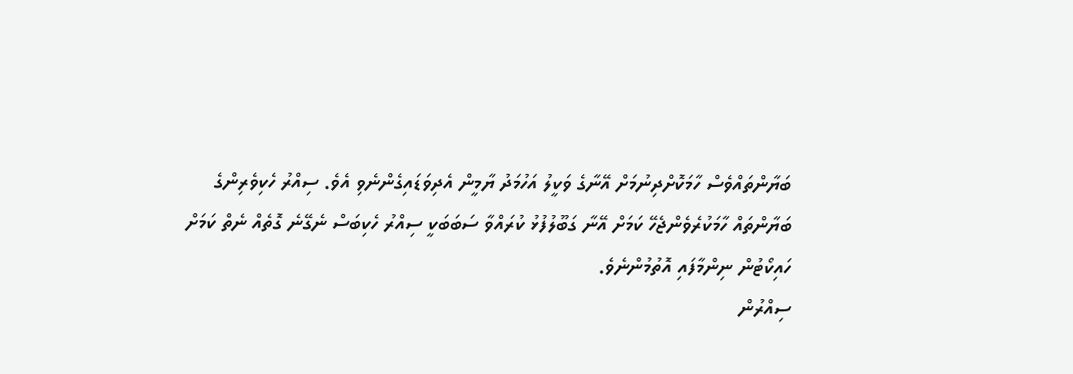ބަޔާންތައްވެސް ހާމަކޮށްދިނުމަށް އޭނާގެ ވަކީލު އަހުމަދު ޔާމީން އެދިވަޑައިގެންނެވި އެވެ. ސިއްރު ހެކިވެރިންގެ ބަޔާންތައް ހާމަކުރެވެންޖެހޭ ކަމަށް އޭނާ ގަބޫލުފުޅު ކުރައްވާ ސަބަބަކީ ސިއްރު ހެކިބަސް ނެގޭނެ ގޮތެއް ނެތް ކަމަށް ހައިކޯޓުން ނިންމާފައި އޮތުމުންނެވެ.
ސިއްރުން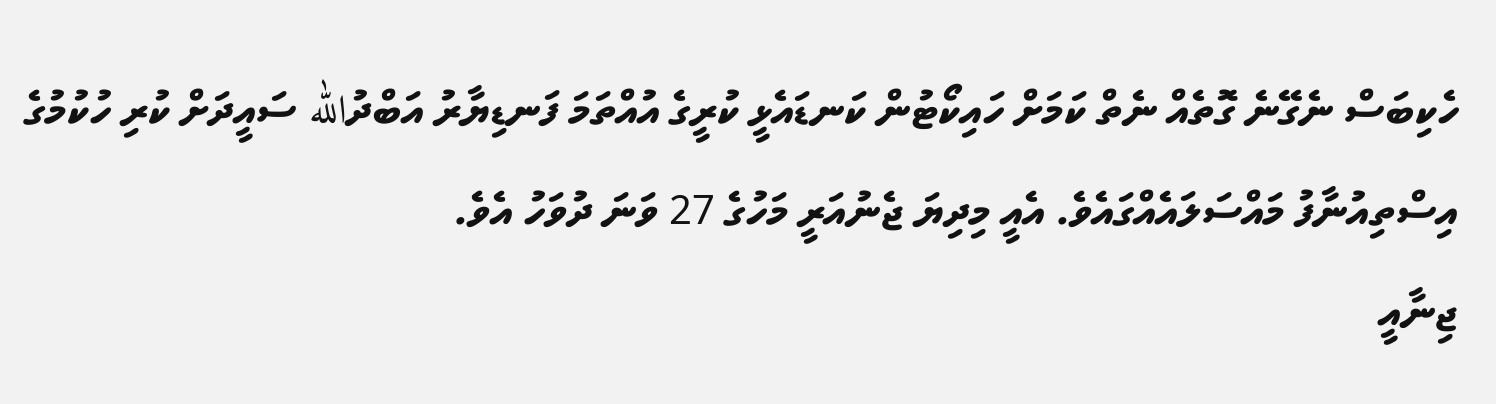ހެކިބަސް ނެގޭނެ ގޮތެއް ނެތް ކަމަށް ހައިކޯޓުން ކަނޑައެޅީ ކުރީގެ އުއްތަމަ ފަނޑިޔާރު އަބްދުالله ސައީދަށް ކުރި ހުކުމުގެ އިސްތިއުނާފު މައްސަލައެއްގައެވެ. އެއީ މިދިޔަ ޖެނުއަރީ މަހުގެ 27 ވަނަ ދުވަހު އެވެ.
ޖިނާއީ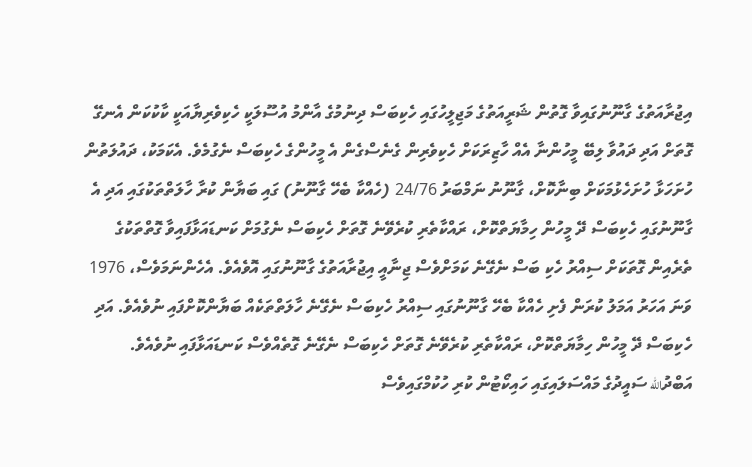އިޖުރާއަތުގެ ގާނޫނުގައިވާ ގޮތުން ޝަރީއަތުގެ މަޖިލީހުގައި ހެކިބަސް ދިނުމުގެ އާންމު އުސޫލަކީ ހެކިވެރިޔާއަކީ ކާކުކަން އެނގޭ ގޮތަށް އަދި ދައުވާ ލިބޭ މީހުންނާ އެއް ހާޒިރަކަށް ހެކިވެރިން ގެނެސްގެން އެ މީހުންގެ ހެކިބަސް ނެގުމެވެ. އެކަމަކު، ދައުލަތުން ހުށަހަޅާ ހުށަހެޅުމަކަށް ބިނާކޮށް، ގާނޫނު ނަމްބަރު 24/76 (ހެއްކާ ބެހޭ ގާނޫނު) ގައި ބަޔާން ކުރާ ހާލަތްތަކުގައި އަދި އެ ގާނޫނުގައި ހެކިބަސް ދޭ މީހުން ހިމާޔަތްކޮށް، ރައްކާތެރި ކުރެވޭނެ ގޮތަށް ހެކިބަސް ނެގުމަށް ކަނޑައަޅާފައިވާ ގޮތްތަކުގެ ތެރެއިން ގޮތަކަށް ސިއްރު ހެކި ބަސް ނެގޭނެ ކަމަށްވެސް ޖިނާއީ އިޖުރާއަތުގެ ގާނޫނުގައި އޮވެއެވެ. އެހެންނަމަވެސް، 1976 ވަނަ އަހަރު އަމަލު ކުރަން ފެށި ހެއްކާ ބެހޭ ގާނޫނުގައި ސިއްރު ހެކިބަސް ނެގޭނެ ހާލަތްތަކެއް ބަޔާންކޮށްފައި ނުވެއެވެ. އަދި ހެކިބަސް ދޭ މީހުން ހިމާޔަތްކޮށް، ރައްކާތެރި ކުރެވޭނެ ގޮތަށް ހެކިބަސް ނެގޭނެ ގޮތެއްވެސް ކަނޑައަޅާފައި ނުވެއެވެ.
އަބްދުالله ސައީދުގެ މައްސަލައިގައި ހައިކޯޓުން ކުރި ހުކުމްގައިވެސް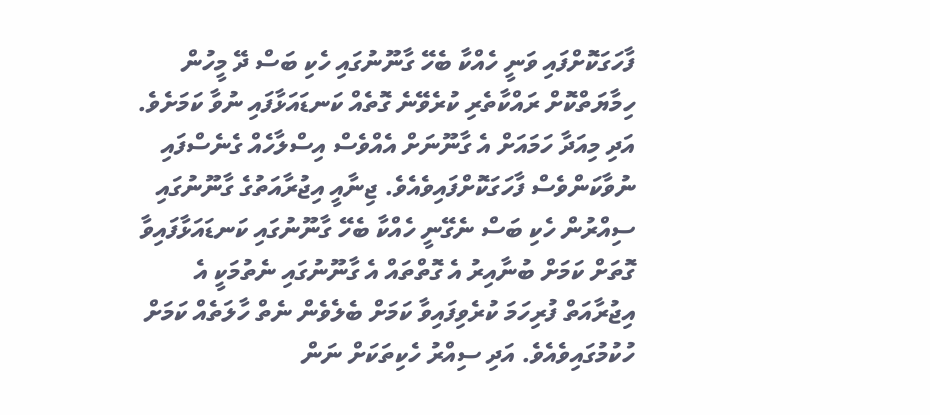ފާހަގަކޮށްފައި ވަނީ ހެއްކާ ބެހޭ ގާނޫނުގައި ހެކި ބަސް ދޭ މީހުން ހިމާޔަތްކޮށް ރައްކާތެރި ކުރެވޭނެ ގޮތެއް ކަނޑައަޅާފައި ނުވާ ކަމަށެވެ. އަދި މިއަދާ ހަމައަށް އެ ގާނޫނަށް އެއްވެސް އިސްލާހެއް ގެނެސްފައި ނުވާކަންވެސް ފާހަގަކޮށްފައިވެއެވެ. ޖިނާއީ އިޖުރާއަތުގެ ގާނޫނުގައި ސިއްރުން ހެކި ބަސް ނެގޭނީ ހެއްކާ ބެހޭ ގާނޫނުގައި ކަނޑައަޅާފައިވާ ގޮތަށް ކަމަށް ބުނާއިރު އެ ގޮތްތައް އެ ގާނޫނުގައި ނެތުމަކީ އެ އިޖުރާއަތް ފުރިހަމަ ކުރެވިފައިވާ ކަމަށް ބެލެވެން ނެތް ހާލަތެއް ކަމަށް ހުކުމުގައިވެއެވެ. އަދި ސިއްރު ހެކިތަކަށް ނަން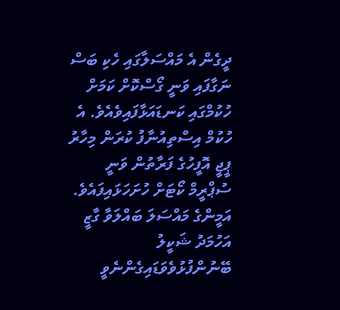ދީގެން އެ މައްސަލާގައި ހެކި ބަސް ނަގާފައި ވަނީ ގޯސްކޮށް ކަމަށް ހުކުމްގައި ކަނޑައަޅާފައިވެއެވެ. އެ ހުކުމް އިސްތިއުނާފު ކުރަން މިހާރު ޕީޖީ އޮފީހުގެ ފަރާތުން ވަނީ ސުޕްރީމް ކޯޓަށް ހުށަހަޅައިފައެވެ.
އަމީންގެ މައްސަލަ ބައްލަވާ ގާޒީ އަހުމަދު ޝަކީލު ބޭނުންފުޅުވެވަޑައިގެންނެވީ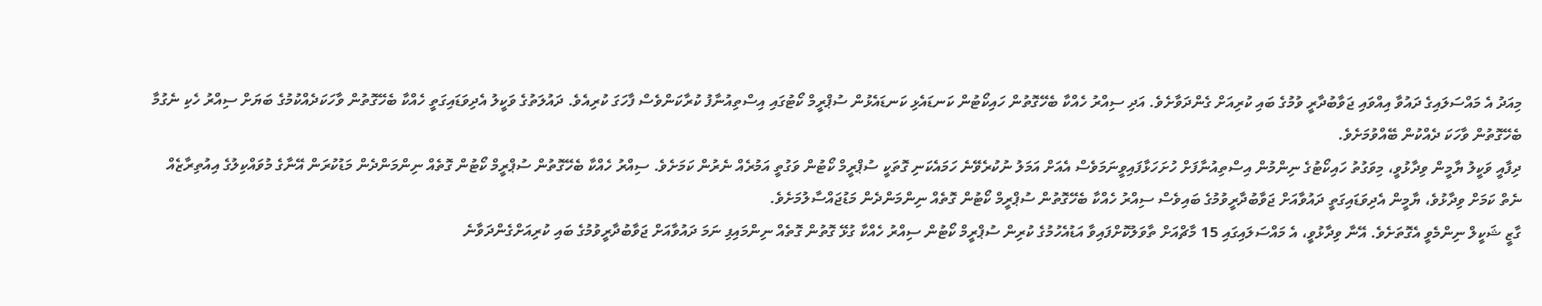މިއަދު އެ މައްސަލައިގެ ދައުވާ އިއްވައި ޖަވާބުދާރީ ވުމުގެ ބައި ކުރިއަށް ގެންދަވާށެވެ. އަދި ސިއްރު ހެއްކާ ބެހޭގޮތުން ހައިކޯޓުން ކަނޑައެޅި ކަނޑައެޅުން ސުޕްރީމް ކޯޓުގައި އިސްތިއުނާފު ކުރާކަންވެސް ފާހަގަ ކުރިއެވެ. ދައުލަތުގެ ވަކީލު އެދިވަޑައިގަތީ ހެއްކާ ބެހޭގޮތުން ވާހަކަދެއްކުމުގެ ބަޔަށް ސިއްރު ހެކި ނެގުމާ ބެހޭގޮތުން ވާހަކަ ދެއްކުން ބޭއްވުމަށެވެ.
ދިފާއީ ވަކީލު ޔާމީން ވިދާޅުވީ، މިވަގުތު ހައިކޯޓުގެ ނިންމުން އިސްތިއުނާފަށް ހުށަހަޅާފައިވީނަމަވެސް އެއަށް އަމަލު ނުކުރެވޭނެ ހަމައެކަނި ގޮތަކީ ސުޕްރީމް ކޯޓުން ވަގުތީ އަމުރެއް ނެރުން ކަމަށެވެ. ސިއްރު ހެއްކާ ބެހޭގޮތުން ސުޕްރީމް ކޯޓުން ގޮތެއް ނިންމަންދެން މަޑުކުރަން އޭނާގެ މުވައްކިލުގެ އިއުތިރާޒެއް ނެތް ކަމަށް ވިދާޅުވެ، ޔާމީން އެދިވަޑައިގަތީ ދައުވާއަށް ޖަވާބުދާރީވުމުގެ ބައިވެސް ސިއްރު ހެއްކާ ބެހޭގޮތުން ސުޕްރީމް ކޯޓުން ގޮތެއް ނިންމަންދެން މަޑުޖައްސާލުމަށެވެ.
ގާޒީ ޝަކީލް ނިންމެވީ އެގޮތަށެވެ. އޭނާ ވިދާޅުވީ، އެ މައްސަލައިގައި 15 މާޗްއަށް ތާވަލުކޮށްފައިވާ އަޑުއެހުމުގެ ކުރިން ސުޕްރީމް ކޯޓުން ސިއްރު ހެއްކާ ގުޅޭ ގޮތުން ގޮތެއް ނިންމައިފި ނަމަ ދައުވާއަށް ޖަވާބުދާރީވުމުގެ ބައި ކުރިއަށްގެންދަވާނެ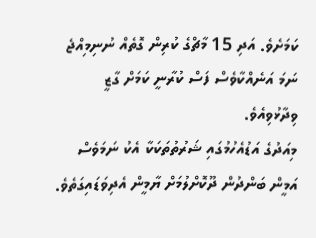ކަމަށެވެ. އަދި 15 މާޗްގެ ކުރިން ގޮތެއް ނުނިމިއްޖެ ނަމަ އަނެއްކާވެސް ފަސް ކުރާނީ ކަމަށް ގާޒީ ވިދާޅުވިއެވެ.
މިއަދުގެ އަޑުއެހުމުގައި ޝަރުތުތަކަކާ އެކު ނަމަވެސް އަމީން ބަންދުން ދޫކޮށްލުމަށް ޔާމީން އެދިވަޑައިގަތެވެ.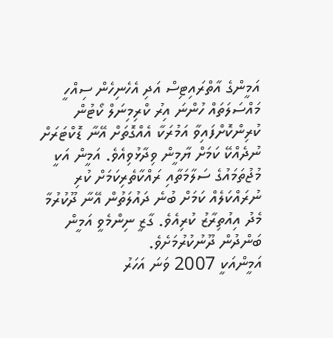އަމީންގެ އާތްރައިޓިސް އަދި އެހެނިހެން ސިއްހީ މައްސަލަތައް ހުންނަ އިރު ކްރިމިނަލް ކޯޓުން ކުރިންކޮށްފައިވާ އަމުރަކާ އެއްގޮތަށް އޭނާ ޑޮކްޓަރަށް ނުދެއްކޭ ކަމަށް ޔާމީން ވިދާޅުވިއެވެ. އަމީން އަކީ މުޖުތަމައުގެ ސަލާމަތާއި ރައްކާތެރިކަމަށް ކުރި ނުރައްކަލެއް ކަމަށް ބުނެ ދައުލަތުން އޭނާ ދޫކުރުމާ މެދު އިއުތިރާޒު ކުރިއެވެ. ގާޒީ ނިންމެވީ އަމީން ބަންދުން ދޫނުކުރުމަށެވެ.
އަމީންއަކީ 2007 ވަނަ އަހަރު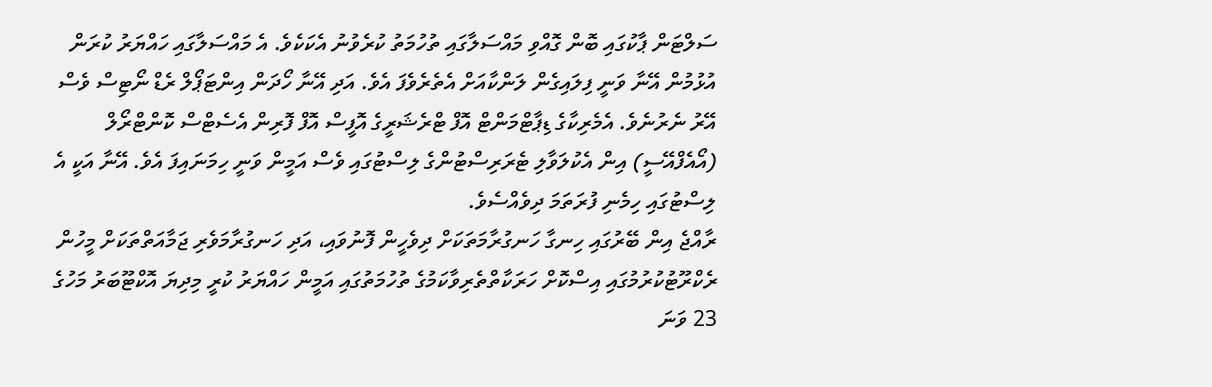ސަލްޓަން ޕާކުގައި ބޮން ގޮއްވި މައްސަލާގައި ތުހުމަތު ކުރެވުނު އެކަކެވެ. އެ މައްސަލާގައި ހައްޔަރު ކުރަން އުޅުމުން އޭނާ ވަނީ ފިލައިގެން ލަންކާއަށް އެތެރެވެފަ އެވެ. އަދި އޭނާ ހޯދަން އިންޓަޕޯލް ރެޑް ނޯޓިސް ވެސް އޭރު ނެރުނެވެ. އެމެރިކާގެ ޑިޕާޓްމަންޓް އޮފް ޓްރެޝަރީގެ އޮފީސް އޮފް ފޮރިން އެސެޓްސް ކޮންޓްރޯލް (އޯއެފްއޭސީ) އިން އެކުލަވާލި ޓެރަރިސްޓުންގެ ލިސްޓުގައި ވެސް އަމީން ވަނީ ހިމަނައިފަ އެވެ. އޭނާ އަކީ އެ ލިސްޓުގައި ހިމެނި ފުރަތަމަ ދިވެއްސެވެ.
ރާއްޖެ އިން ބޭރުގައި ހިނގާ ހަނގުރާމަތަކަށް ދިވެހީން ފޮނުވައި، އަދި ހަނގުރާމަވެރި ޖަމާއަތްތަކަށް މީހުން ރެކްރޫޓުކުރުމުގައި އިސްކޮށް ހަރަކާތްތެރިވާކަމުގެ ތުހުމަތުގައި އަމީން ހައްޔަރު ކުރީ މިދިޔަ އޮކްޓޫބަރު މަހުގެ 23 ވަނަ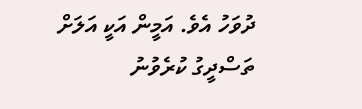ދުވަހު އެވެ. އަމީން އަކީ އަލަށް ތަސްދީގު ކުރެވުނު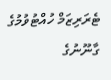ޓެރަރިޒަމް ހުއްޓުވުމުގެ ގާނޫނުގެ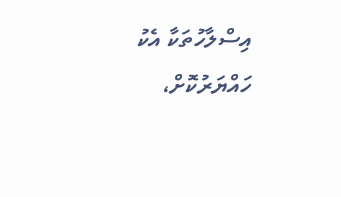އިސްލާހުތަކާ އެކު ހައްޔަރުކޮށް،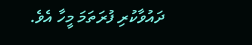ދައުވާކުރި ފުރަތަމަ މީހާ އެވެ.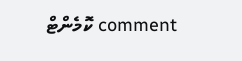comment ކޮމެންޓް